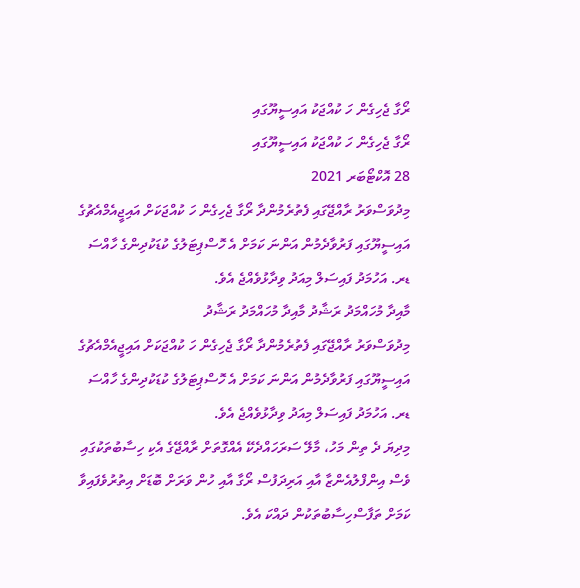ރޯގާ ޖެހިގެން ހަ ކުއްޖަކު އައިސީޔޫގައި
ރޯގާ ޖެހިގެން ހަ ކުއްޖަކު އައިސީޔޫގައި
28 އޮކްޓޯބަރ 2021
މިދުވަސްވަރު ރާއްޖޭގައި ފެތުރެމުންދާ ރޯގާ ޖެހިގެން ހަ ކުއްޖަކަށް އައިޖީއެމްއެޗުގެ އައިސީޔޫގައި ފަރުވާދެމުން އަންނަ ކަމަށް އެ ހޮސްޕިޓަލުގެ ކުޑަކުދިންގެ ހާއްސަ ޑރ. އަހުމަދު ފައިސަލް މިއަދު ވިދާޅުވެއްޖެ އެވެ.
މާއިދާ މުހައްމަދު ރަޝާދު މާއިދާ މުހައްމަދު ރަޝާދު
މިދުވަސްވަރު ރާއްޖޭގައި ފެތުރެމުންދާ ރޯގާ ޖެހިގެން ހަ ކުއްޖަކަށް އައިޖީއެމްއެޗުގެ އައިސީޔޫގައި ފަރުވާދެމުން އަންނަ ކަމަށް އެ ހޮސްޕިޓަލުގެ ކުޑަކުދިންގެ ހާއްސަ ޑރ. އަހުމަދު ފައިސަލް މިއަދު ވިދާޅުވެއްޖެ އެވެ.
މިދިޔަ ދެ ތިން މަހު، މާލޭ ސަރަހައްދެކޭ އެއްގޮތަށް ރާއްޖޭގެ އެކި ހިސާބުތަކުގައި ވެސް އިންފްލުއެންޒާ އާއި އަރިދަފުސް ރޯގާ އާއި ހުން ވަރަށް ބޮޑަށް އިތުރުވެފައިވާ ކަމަށް ތަފާސްހިސާބުތަކުން ދައްކަ އެވެ.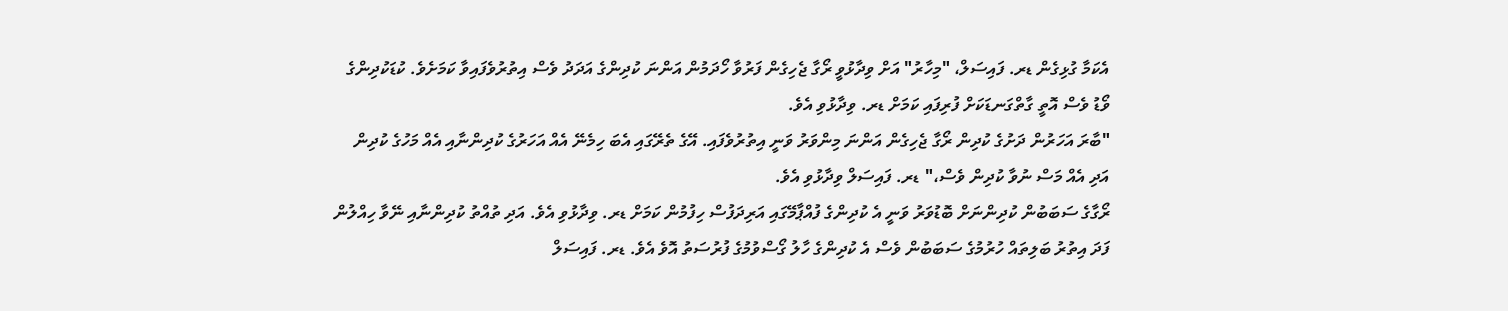އެކަމާ ގުޅިގެން ޑރ. ފައިސަލް، "މިހާރު" އަށް ވިދާޅުވީ ރޯގާ ޖެހިގެން ފަރުވާ ހޯދަމުން އަންނަ ކުދިންގެ އަދަދު ވެސް އިތުރުވެފައިވާ ކަމަށެވެ. ކުޑަކުދިންގެ ވޯޑު ވެސް އޮތީ ގާތްގަނޑަކަށް ފުރިފައި ކަމަށް ޑރ. ވިދާޅުވި އެވެ.
"ބާރަ އަހަރުން ދަށުގެ ކުދިން ރޯގާ ޖެހިގެން އަންނަ މިންވަރު ވަނީ އިތުރުވެފައި. އޭގެ ތެރޭގައި އެބަ ހިމެނޭ އެއް އަހަރުގެ ކުދިންނާއި އެއް މަހުގެ ކުދިން އަދި އެއް މަސް ނުވާ ކުދިން ވެސް،" ޑރ. ފައިސަލް ވިދާޅުވި އެވެ.
ރޯގާގެ ސަބަބުން ކުދިންނަށް ބޮޑުވަރު ވަނީ އެ ކުދިންގެ ފުއްޕާމޭގައި އަރިދަފުސް ހިފުމުން ކަމަށް ޑރ. ވިދާޅުވި އެވެ. އަދި ތުއްތު ކުދިންނާއި ނޭވާ ހިއްލުން ފަދަ އިތުރު ބަލިތައް ހުރުމުގެ ސަބަބުން ވެސް އެ ކުދިންގެ ހާލު ގޯސްވުމުގެ ފުރުސަތު އޮވެ އެވެ. ޑރ. ފައިސަލް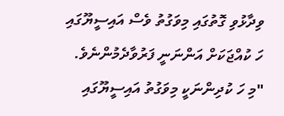ވިދާޅުވި ގޮތުގައި މިވަގުތު ވެސް އައިސީޔޫގައި ހަ ކުއްޖަކަށް އަންނަނީ ފަރުވާދެމުންނެވެ.
"މި ހަ ކުދިންނަކީ މިވަގުތު އައިސީޔޫގައި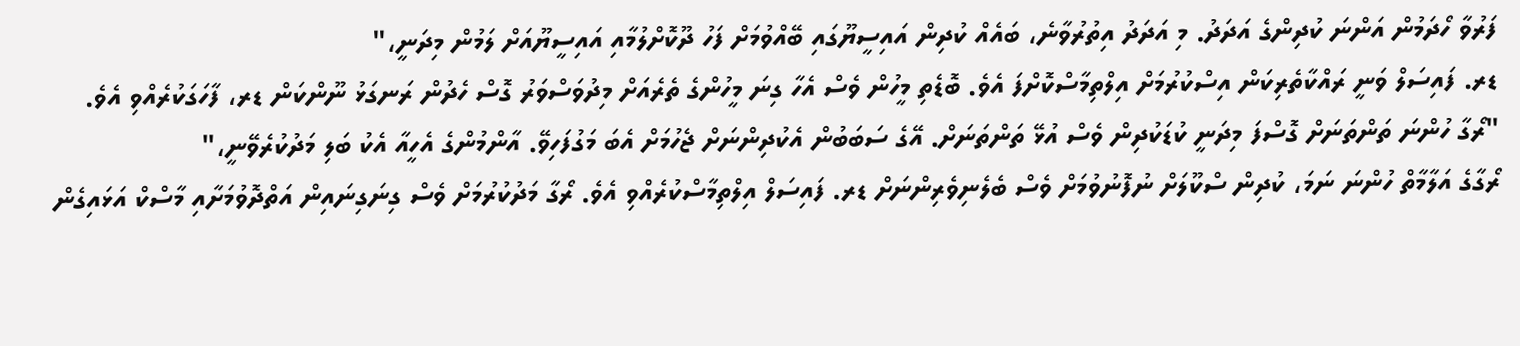ފަރުވާ ހޯދަމުން އަންނަ ކުދިންގެ އަދަދު. މި އަދަދު އިތުރުވާނެ، ބައެއް ކުދިން އައިސީޔޫގައި ބޭއްވުމަށް ފަހު ދޫކޮށްލުމާއި އައިސީޔޫއަށް ލަމުން މިދަނީ،"
ޑރ. ފައިސަލް ވަނީ ރައްކާތެރިކަން އިސްކުރުމަށް އިލްތިމާސްކޮށްފަ އެވެ. ބޮޑެތި މީހުން ވެސް އެހާ ގިނަ މީހުންގެ ތެރެއަށް މިދުވަސްވަރު ގޮސް ހެދުން ރަނގަޅު ނޫންކަން ޑރ، ފާހަގަކުރެއްވި އެވެ.
"ރޯގާ ހުންނަ ތަންތަނަށް ގޮސްފަ މިދަނީ ކުޑަކުދިން ވެސް އުޅޭ ތަންތަނަށް. އޭގެ ސަބަބުން އެކުދިންނަށް ޖެހުމަށް އެބަ މަގުފަހިވޭ. އާންމުންގެ އެހީއާ އެކު ބަލި މަދުކުރެވޭނީ،"
ރޯގާގެ އަލާމާތް ހުންނަ ނަމަ، ކުދިން ސްކޫލަށް ނުފޮނުވުމަށް ވެސް ބެލެނިވެރިންނަށް ޑރ. ފައިސަލް އިލްތިމާސްކުރެއްވި އެވެ. ރޯގާ މަދުކުރުމަށް ވެސް ގިނަގިނައިން އަތްދޮވުމަށާއި މާސްކް އަޅައިގެން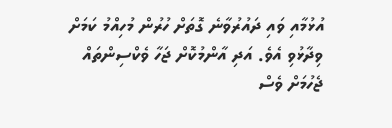އުޅުމާއި ވައި ދައުރުވާނެ ގޮތަށް ހުރުން މުހިއްމު ކަމަށް ވިދާޅުވި އެވެ. އަދި އާންމުކޮށް ޖަހާ ވެކްސިންތައް ޖެހުމަށް ވެސް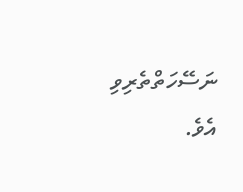ނަސޭހަތްތެރިވި އެވެ.